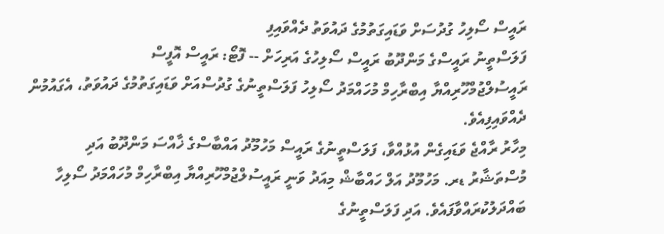ރައީސް ސޯލިހު ގުދުސަށް ވަޑައިގަތުމުގެ ދައުވަތު ދެއްވައިފި
ފަލަސްތީނު ރައީސްގެ މަންދޫބު ރައީސް ސޯލިހުގެ އަރިހަށް -- ފޮޓޯ: ރައީސް އޮފީސް
ރައީސުލްޖުމްހޫރިއްޔާ އިބްރާހިމް މުހައްމަދު ސޯލިހު ފަލަސްތީނުގެ ގުދުސްއަށް ވަޑައިގަތުމުގެ ދައުވަތު، އެގައުމުން ދެއްވައިފިއެވެ.
މިހާރު ރާއްޖެ ވަޑައިގެން އުޅުއްވާ، ފަލަސްތީނުގެ ރައީސް މަހުމޫދު އައްބާސްގެ ޚާއްސަ މަންދޫބު އަދި މުސްތަޝާރު ޑރ. މަހުމޫދު އަލް ހައްބާޝް މިއަދު ވަނީ ރައީސުލްޖުމްހޫރިއްޔާ އިބްރާހިމް މުހައްމަދު ސޯލިހާ ބައްދަލުކުރައްވާފައެވެ. އަދި ފަލަސްތީނުގެ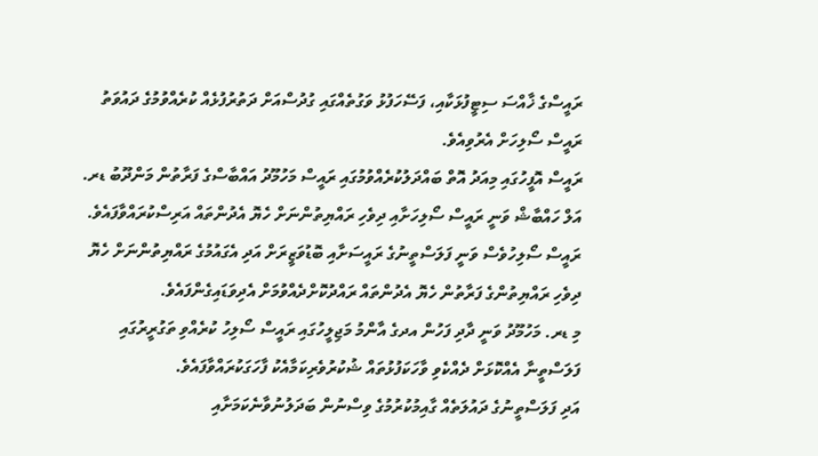ރައީސްގެ ޚާއްސަ ސިޓީފުޅަކާއި، ފަސޭހަފުޅު ވަގުތެއްގައި ގުދުސްއަށް ދަތުރުފުޅެއް ކުރެއްވުމުގެ ދައުވަތު ރައީސް ސޯލިހަށް އެރުވިއެވެ.
ރައީސް އޮފީހުގައި މިއަދު އޮތް ބައްދަލުކުރެއްވުމުގައި ރައީސް މަހުމޫދު އައްބާސްގެ ފަރާތުން މަންދޫބު ޑރ. އަލް ހައްބާޝް ވަނީ ރައީސް ސޯލިހަށާއި ދިވެހި ރައްޔިތުންނަށް ހެޔޮ އެދުންތައް އަރިސްކުރައްވާފައެވެ.
ރައީސް ސޯލިހުވެސް ވަނީ ފަލަސްތީނުގެ ރައީސަށާއި ބޮޑުވަޒީރަށް އަދި އެގައުމުގެ ރައްޔިތުންނަށް ހެޔޮ ދިވެހި ރައްޔިތުންގެ ފަރާތުން ހެޔޮ އެދުންތައް ރައްދުކޮށްދެއްވުމަށް އެދިވަޑައިގެންފައެވެ.
މި ޑރ. މަހުމޫދު ވަނީ ދާދި ފަހުން އދގެ އާންމު މަޖިލީހުގައި ރައީސް ސޯލިހު ކުރެއްވި ތަގުރީރުގައި ފަލަސްތީނާ އެއްކޮޅަށް ދެއްކެވި ވާހަކަފުޅުތައް ޝުކުރުވެރިކަމާއެކު ފާހަގަކުރައްވާފައެވެ.
އަދި ފަލަސްތީނުގެ ދައުލަތެއް ގާއިމުކުރުމުގެ ވިސްނުން ބަދަލުނުވާނެކަމަށާއި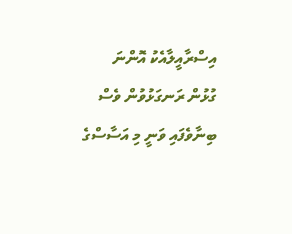އިސްރާއީލާއެކު އޮންނަ ގުޅުން ރަނގަޅުވުން ވެސް ބިނާވެފައި ވަނީ މި އަސާސްގެ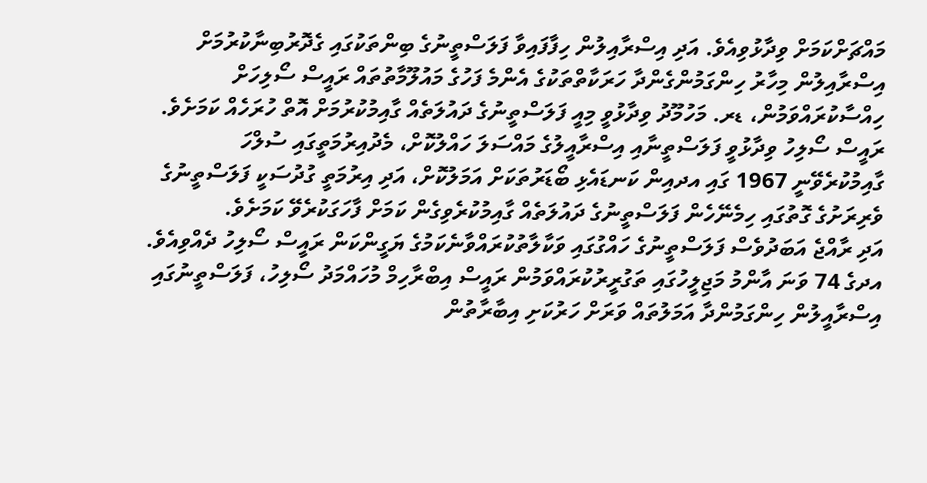މައްޗަށްކަމަށް ވިދާޅުވިއެވެ. އަދި އިސްރާއިލުން ހިފާފައިވާ ފަލަސްތީނުގެ ބިންތަކުގައި ގެދޮރުބިނާކުރުމަށް އިސްރާއިލުން މިހާރު ހިންގަމުންގެންދާ ހަރަކާތްތަކުގެ އެންމެ ފަހުގެ މައުލޫމާތުތައް ރައީސް ސޯލިހަށް ހިއްސާކުރައްވަމުން، ޑރ. މަހުމޫދު ވިދާޅުވީ މިއީ ފަލަސްތީނުގެ ދައުލަތެއް ގާއިމުކުރުމަށް އޮތް ހުރަހެއް ކަމަށެވެ.
ރައީސް ސޯލިހު ވިދާޅުވީ ފަލަސްތީނާއި އިސްރާއީލުގެ މައްސަލަ ހައްލުކޮށް، މެދުއިރުމަތީގައި ސުލްހަ ގާއިމުކުރެވޭނީ 1967 ގައި އދއިން ކަނޑައެޅި ބޯޑަރުތަކަށް އަމަލުކޮށް، އަދި އިރުމަތީ ގުދުސަކީ ފަލަސްތީނުގެ ވެރިރަށުގެ ގޮތުގައި ހިމެނޭހެން ފަލަސްތީނުގެ ދައުލަތެއް ގާއިމުކުރެވިގެން ކަމަށް ފާހަގަކުރެވޭ ކަމަށެވެ.
އަދި ރާއްޖެ އަބަދުވެސް ފަލަސްތީނުގެ ހައްގުގައި ވަކާލާތުކުރައްވާނެކަމުގެ ޔަގީންކަން ރައީސް ސޯލިހު ދެއްވިއެވެ.
އދގެ 74 ވަނަ އާންމު މަޖިލީހުގައި ތަގުރީރުކުރައްވަމުން ރައީސް އިބްރާހިމް މުހައްމަދު ސޯލިހު، ފަލަސްތީނުގައި އިސްރާއީލުން ހިންގަމުންދާ އަމަލުތައް ވަރަށް ހަރުކަށި އިބާރާތުން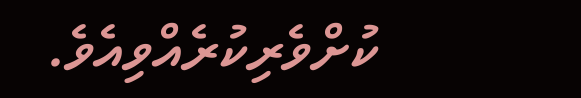ކުށްވެރިކުރެއްވިއެވެ.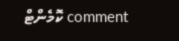comment ކޮމެންޓް